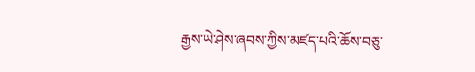རྒྱས་ཡེ་ཤེས་ཞབས་ཀྱིས་མཛད་པའི་ཆོས་བཅུ་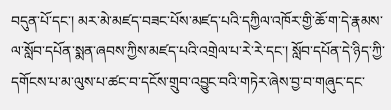བདུན་པོ་དང་། མར་མེ་མཛད་བཟང་པོས་མཛད་པའི་དཀྱིལ་འཁོར་གྱི་ཆོ་ག་དེ་རྣམས་ལ་སློབ་དཔོན་སྨན་ཞབས་ཀྱིས་མཛད་པའི་འགྲེལ་པ་རེ་རེ་དང་། སློབ་དཔོན་དེ་ཉིད་ཀྱི་དགོངས་པ་མ་ལུས་པ་ཚང་བ་དངོས་གྲུབ་འབྱུང་བའི་གཏེར་ཞེས་བྱ་བ་གཞུང་དང་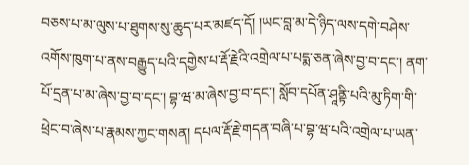བཅས་པ་མ་ལུས་པ་ཐུགས་སུ་ཆུད་པར་མཛད་དོ། །ཡང་བླ་མ་དེ་ཉིད་ལས་དགེ་བཤེས་འགོས་ཁུག་པ་ནས་བརྒྱུད་པའི་དགྱེས་པ་རྡོ་རྗེའི་འགྲེལ་པ་པདྨ་ཅན་ཞེས་བྱ་བ་དང་། ནག་པོ་དྲན་པ་མ་ཞེས་བྱ་བ་དང་། བྷ་ཝ་མ་ཞེས་བྱ་བ་དང་། སློབ་དཔོན་ཤཱནྟི་པའི་མུ་ཏིག་གི་ཕྲེང་བ་ཞེས་པ་རྣམས་ཀྱང་གསན། དཔལ་རྡོ་རྗེ་གདན་བཞི་པ་བྷ་ཝ་པའི་འགྲེལ་པ་ཡན་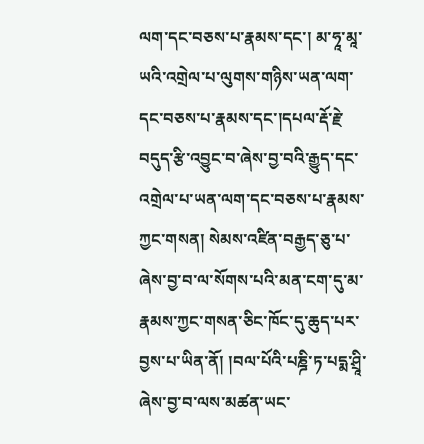ལག་དང་བཅས་པ་རྣམས་དང་། མ་ཧཱ་མཱ་ཡའི་འགྲེལ་པ་ལུགས་གཉིས་ཡན་ལག་དང་བཅས་པ་རྣམས་དང་།དཔལ་རྡོ་རྗེ་བདུད་རྩི་འབྱུང་བ་ཞེས་བྱ་བའི་རྒྱུད་དང་འགྲེལ་པ་ཡན་ལག་དང་བཅས་པ་རྣམས་ཀྱང་གསན། སེམས་འཛིན་བརྒྱད་ཅུ་པ་ཞེས་བྱ་བ་ལ་སོགས་པའི་མན་ངག་དུ་མ་རྣམས་ཀྱང་གསན་ཅིང་ཁོང་དུ་ཆུད་པར་བྱས་པ་ཡིན་ནོ། །བལ་པོའི་པཎྜི་ཏ་པདྨ་ཤྲཱི་ཞེས་བྱ་བ་ལས་མཚན་ཡང་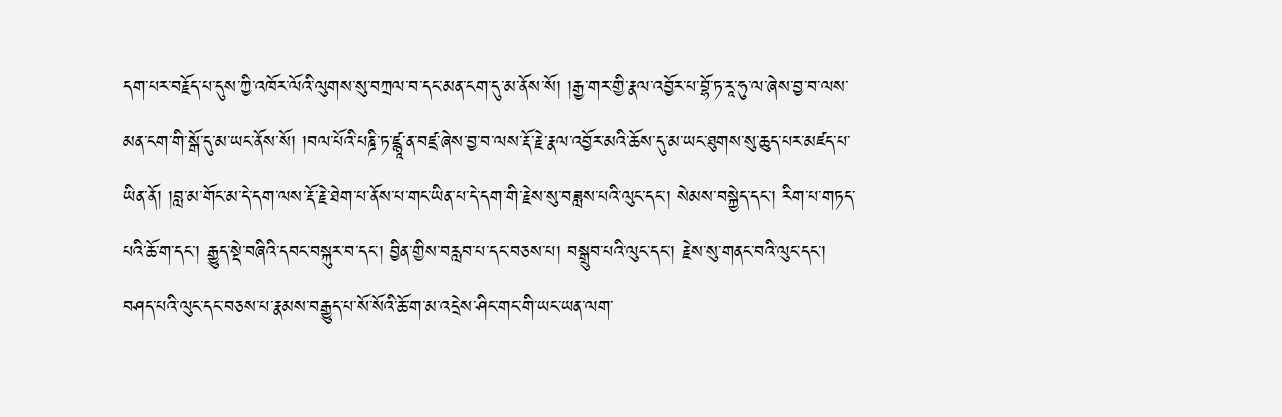དག་པར་བརྗོད་པ་དུས་ཀྱི་འཁོར་ལོའི་ལུགས་སུ་བཀྲལ་བ་དང་མན་ངག་དུ་མ་ནོས་སོ། །རྒྱ་གར་གྱི་རྣལ་འབྱོར་པ་བྷོ་ཏ་རཱ་ཧུ་ལ་ཞེས་བྱ་བ་ལས་མན་ངག་གི་སྒོ་དུ་མ་ཡང་ནོས་སོ། །བལ་པོའི་པཎྜི་ཏ་ཛྙཱ་ན་བཛྲ་ཞེས་བྱ་བ་ལས་རྡོ་རྗེ་རྣལ་འབྱོར་མའི་ཆོས་དུ་མ་ཡང་ཐུགས་སུ་ཆུད་པར་མཛད་པ་ཡིན་ནོ། །བླ་མ་གོང་མ་དེ་དག་ལས་རྡོ་རྗེ་ཐེག་པ་ནོས་པ་གང་ཡིན་པ་དེ་དག་གི་རྗེས་སུ་བཟླས་པའི་ལུང་དང་། སེམས་བསྐྱེད་དང་། རིག་པ་གཏད་པའི་ཆོ་ག་དང་། རྒྱུད་སྡེ་བཞིའི་དབང་བསྐུར་བ་དང་། བྱིན་གྱིས་བརླབ་པ་དང་བཅས་པ། བསྒྲུབ་པའི་ལུང་དང་། རྗེས་སུ་གནང་བའི་ལུང་དང་། བཤད་པའི་ལུང་དང་བཅས་པ་རྣམས་བརྒྱུད་པ་སོ་སོའི་ཆོ་ག་མ་འདྲེས་ཤིང་གང་གི་ཡང་ཡན་ལག་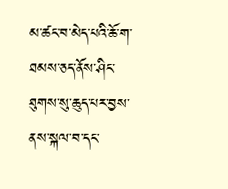མ་ཚང་བ་མེད་པའི་ཆོ་ག་ཐམས་ཅད་ནོས་ཤིང་ཐུགས་སུ་ཆུད་པར་བྱས་ནས་སྐལ་བ་དང་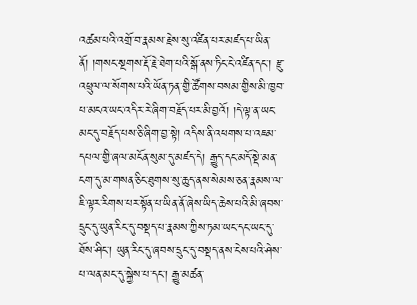འཚམ་པའི་འགྲོ་བ་རྣམས་རྗེས་སུ་འཛིན་པར་མཛད་པ་ཡིན་ནོ། །གསང་སྔགས་རྡོ་རྗེ་ཐེག་པའི་སྒོ་ནས་ཏིང་ངེ་འཛིན་དང་། རྫུ་འཕྲུལ་ལ་སོགས་པའི་ཡོན་ཏན་གྱི་ཚོགས་བསམ་གྱིས་མི་ཁྱབ་པ་མངའ་ཡང་འདིར་རེ་ཞིག་བརྗོད་པར་མི་བྱའོ། །དེ་ལྟ་ན་ཡང་མང་དུ་བརྗོད་པས་ཅི་ཞིག་བྱ་སྟེ། འདིས་ནི་འཕགས་པ་འཇམ་དཔལ་གྱི་ཞལ་མངོན་སུམ་དུ་མཛད་དེ། རྒྱུད་དང་མདོ་སྡེ་མན་ངག་དུ་མ་གསན་ཅིང་ཐུགས་སུ་ཆུད་ནས་སེམས་ཅན་རྣམས་ལ་ཇི་ལྟར་རིགས་པར་སྟོན་པ་ཡིན་ནོ་ཞེས་ཡིད་ཆེས་པའི་མི་ཞབས་དྲུང་དུ་ཡུན་རིང་དུ་བསྡད་པ་རྣམས་ཀྱིས་ཏམ་ཡང་དང་ཡང་དུ་ཐོས་ཤིང་། ཡུན་རིང་དུ་ཞབས་དྲུང་དུ་བསྡད་ནས་ངེས་པའི་ཤེས་པ་ལན་མང་དུ་སྐྱེས་པ་དང་། རྒྱུ་མཚན་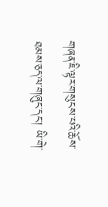གཞན་ཇི་ལྟར་གསུངས་པའི་ཆོས་ཐམས་ཅད་ལ་གཞུང་དང་། ཡི་གེ་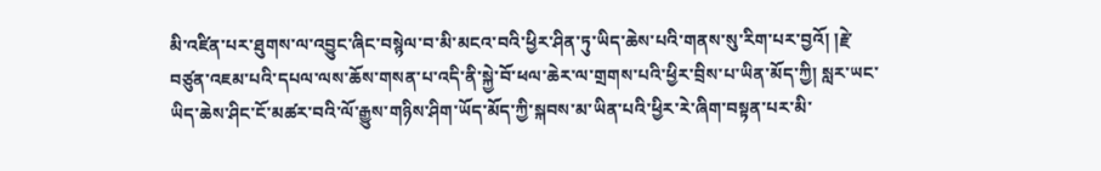མི་འཛིན་པར་ཐུགས་ལ་འབྱུང་ཞིང་བསྙེལ་བ་མི་མངའ་བའི་ཕྱིར་ཤིན་ཏུ་ཡིད་ཆེས་པའི་གནས་སུ་རིག་པར་བྱའོ། །རྗེ་བཙུན་འཇམ་པའི་དཔལ་ལས་ཆོས་གསན་པ་འདི་ནི་སྐྱེ་བོ་ཕལ་ཆེར་ལ་གྲགས་པའི་ཕྱིར་བྲིས་པ་ཡིན་མོད་ཀྱི། སླར་ཡང་ཡིད་ཆེས་ཤིང་ངོ་མཚར་བའི་ལོ་རྒྱུས་གཉིས་ཤིག་ཡོད་མོད་ཀྱི་སྐབས་མ་ཡིན་པའི་ཕྱིར་རེ་ཞིག་བསྟན་པར་མི་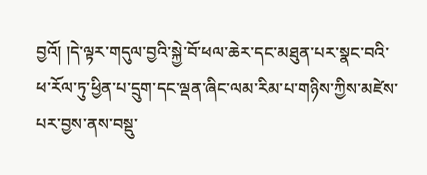བྱའོ། །དེ་ལྟར་གདུལ་བྱའི་སྐྱེ་བོ་ཕལ་ཆེར་དང་མཐུན་པར་སྣང་བའི་ཕ་རོལ་ཏུ་ཕྱིན་པ་དྲུག་དང་ལྡན་ཞིང་ལམ་རིམ་པ་གཉིས་ཀྱིས་མཛེས་པར་བྱས་ནས་བསྡུ་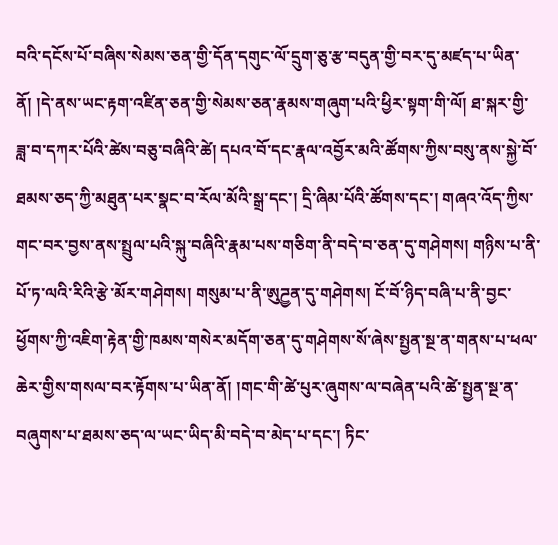བའི་དངོས་པོ་བཞིས་སེམས་ཅན་གྱི་དོན་དགུང་ལོ་དྲུག་ཅུ་རྩ་བདུན་གྱི་བར་དུ་མཛད་པ་ཡིན་ནོ། །དེ་ནས་ཡང་རྟག་འཛིན་ཅན་གྱི་སེམས་ཅན་རྣམས་གཞུག་པའི་ཕྱིར་སྟག་གི་ལོ། ཐ་སྐར་གྱི་ཟླ་བ་དཀར་པོའི་ཚེས་བཅུ་བཞིའི་ཚེ། དཔའ་བོ་དང་རྣལ་འབྱོར་མའི་ཚོགས་ཀྱིས་བསུ་ནས་སྐྱེ་བོ་ཐམས་ཅད་ཀྱི་མཐུན་པར་སྣང་བ་རོལ་མོའི་སྒྲ་དང་། དྲི་ཞིམ་པོའི་ཚོགས་དང་། གཞའ་འོད་ཀྱིས་གང་བར་བྱས་ནས་སྤྲུལ་པའི་སྐུ་བཞིའི་རྣམ་པས་གཅིག་ནི་བདེ་བ་ཅན་དུ་གཤེགས། གཉིས་པ་ནི་པོ་ཏ་ལའི་རིའི་རྩེ་མོར་གཤེགས། གསུམ་པ་ནི་ཨུཌྱན་དུ་གཤེགས། ངོ་བོ་ཉིད་བཞི་པ་ནི་བྱང་ཕྱོགས་ཀྱི་འཇིག་རྟེན་གྱི་ཁམས་གསེར་མདོག་ཅན་དུ་གཤེགས་སོ་ཞེས་སྤྱན་སྔ་ན་གནས་པ་ཕལ་ཆེར་གྱིས་གསལ་བར་རྟོགས་པ་ཡིན་ནོ། །གང་གི་ཚེ་པུར་ཞུགས་ལ་བཞེན་པའི་ཚེ་སྤྱན་སྔ་ན་བཞུགས་པ་ཐམས་ཅད་ལ་ཡང་ཡིད་མི་བདེ་བ་མེད་པ་དང་། ཏིང་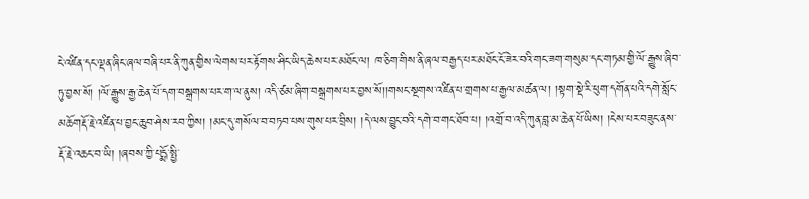ངེ་འཛིན་དང་ལྡན་ཞིང་ཞལ་བཞི་པར་ནི་ཀུན་གྱིས་ལེགས་པར་རྟོགས་ཤིང་ཡིད་ཆེས་པར་མཐོང་ལ། ཁ་ཅིག་གིས་ནི་ཞལ་བརྒྱད་པར་མཐོང་ངོ་ཟེར་བའི་གང་ཟག་གསུམ་དང་གཏམ་གྱི་ལོ་རྒྱུས་ཞིབ་ཏུ་བྱས་སོ། །ལོ་རྒྱུས་རྒྱ་ཆེན་པོ་དག་བསྒྲགས་པར་ག་ལ་ནུས། འདི་ཙམ་ཞིག་བསྒྲགས་པར་བྱས་སོ།།གསང་སྔགས་འཛིན་པ་གྲགས་པ་རྒྱལ་མཚན་ལ། །སྟག་སྡེ་རི་ཕུག་དགོན་པའི་དགེ་སློང་མཆོགརྡོ་རྗེ་འཛིན་པ་བྱང་ཆུབ་ཤེས་རབ་ཀྱིས། །མང་དུ་གསོལ་བ་བཏབ་པས་གུས་པར་བྲིས། །དེ་ལས་བྱུང་བའི་དགེ་བ་གང་ཐོབ་པ། །འགྲོ་བ་འདི་ཀུན་བླ་མ་ཆེན་པོ་ཡིས། །ངེས་པར་བཟུང་ནས་རྡོ་རྗེ་འཆང་བ་ཡི། །ཞབས་ཀྱི་པདྨོ་སྤྱི་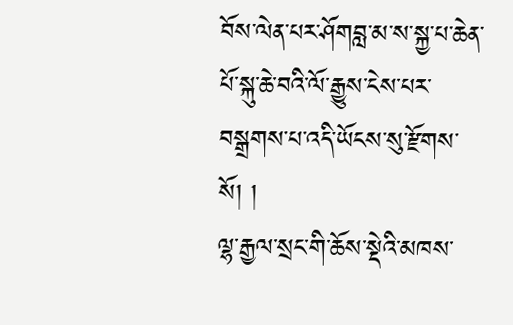བོས་ལེན་པར་ཤོགབླ་མ་ས་སྐྱ་པ་ཆེན་པོ་སྐུ་ཆེ་བའི་ལོ་རྒྱུས་ངེས་པར་བསྒྲགས་པ་འདི་ཡོངས་སུ་རྫོགས་སོ། །
ལྷ་རྒྱལ་སྲང་གི་ཆོས་སྡེའི་མཁས་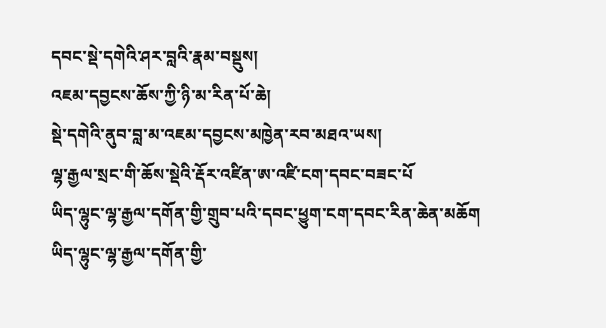དབང་སྡེ་དགེའི་ཤར་བླའི་རྣམ་བསྡུས།
འཇམ་དབྱངས་ཆོས་ཀྱི་ཉི་མ་རིན་པོ་ཆེ།
སྡེ་དགེའི་ནུབ་བླ་མ་འཇམ་དབྱངས་མཁྱེན་རབ་མཐའ་ཡས།
ལྷ་རྒྱལ་སྲང་གི་ཆོས་སྡེའི་རྡོར་འཛིན་ཨ་འཛི་ངག་དབང་བཟང་པོ
ཡིད་ལྷུང་ལྷ་རྒྱལ་དགོན་གྱི་གྲུབ་པའི་དབང་ཕྱུག་ངག་དབང་རིན་ཆེན་མཆོག
ཡིད་ལྷུང་ལྷ་རྒྱལ་དགོན་གྱི་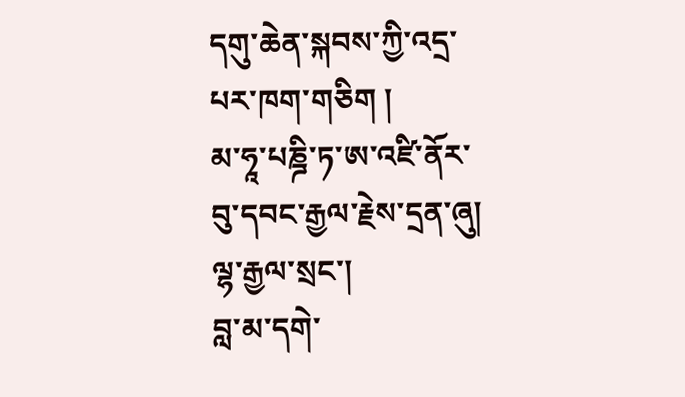དགུ་ཆེན་སྐབས་ཀྱི་འདྲ་པར་ཁག་གཅིག །
མ་ཧཱ་པཎྜི་ཏ་ཨ་འཛི་ནོར་བུ་དབང་རྒྱལ་རྗེས་དྲན་ཞུ། ལྷ་རྒྱལ་སྲང་།
བླ་མ་དགེ་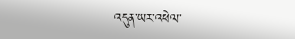འདུན་ཡར་འཕེལ་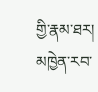གྱི་རྣམ་ཐར།
མཁྱེན་རབ་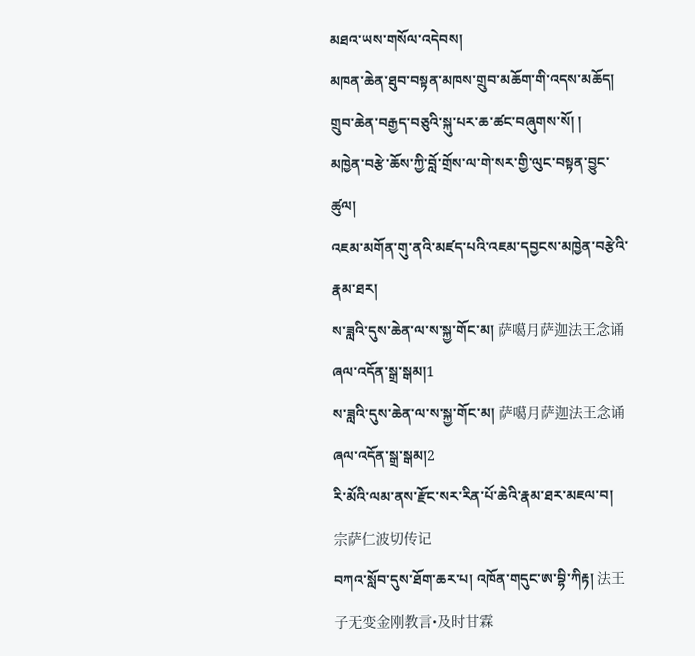མཐའ་ཡས་གསོལ་འདེབས།
མཁན་ཆེན་ཐུབ་བསྟན་མཁས་གྲུབ་མཆོག་གི་འདས་མཆོད།
གྲུབ་ཆེན་བརྒྱད་བཅུའི་སྐུ་པར་ཆ་ཚང་བཞུགས་སོ། །
མཁྱེན་བརྩེ་ཆོས་ཀྱི་བློ་གྲོས་ལ་གེ་སར་གྱི་ལུང་བསྟན་བྱུང་ཚུལ།
འཇམ་མགོན་གུ་ནའི་མཛད་པའི་འཇམ་དབྱངས་མཁྱེན་བརྩེའི་རྣམ་ཐར།
ས་ཟླའི་དུས་ཆེན་ལ་ས་སྐྱ་གོང་མ། 萨噶月萨迦法王念诵 ཞལ་འདོན་སྒྲ་སྒམ།1
ས་ཟླའི་དུས་ཆེན་ལ་ས་སྐྱ་གོང་མ། 萨噶月萨迦法王念诵 ཞལ་འདོན་སྒྲ་སྒམ།2
རི་མོའི་ལམ་ནས་རྫོང་སར་རིན་པོ་ཆེའི་རྣམ་ཐར་མཇལ་བ། 宗萨仁波切传记
བཀའ་སློབ་དུས་ཐོག་ཆར་པ། འཁོན་གདུང་ཨ་བྷི་ཀིརྟ། 法王子无变金刚教言•及时甘霖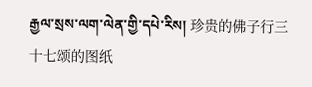རྒྱལ་སྲས་ལག་ལེན་གྱི་དཔེ་རིས། 珍贵的佛子行三十七颂的图纸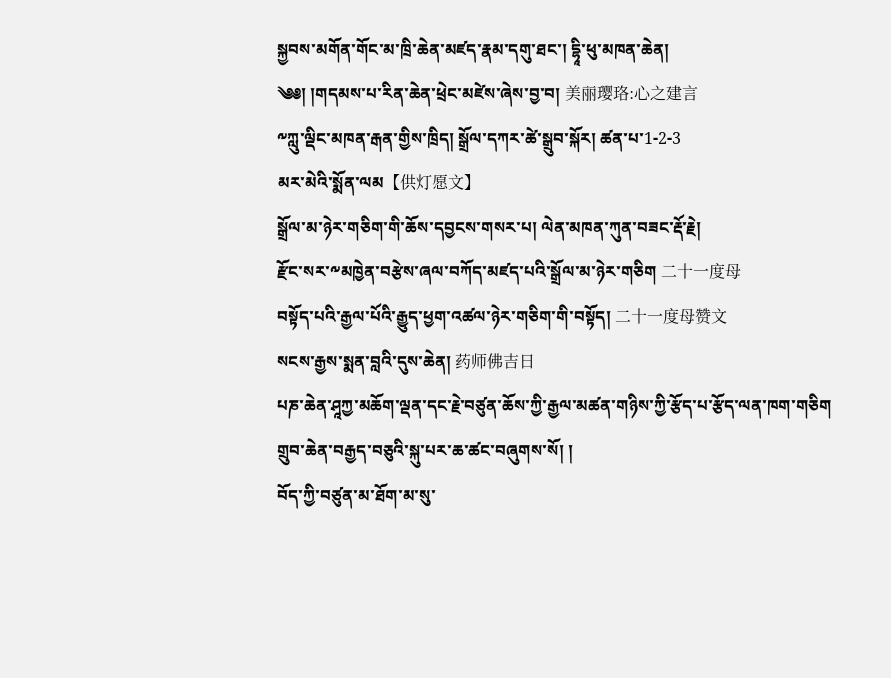སྐྱབས་མགོན་གོང་མ་ཁྲི་ཆེན་མཛད་རྣམ་དགུ་ཐང་། དྷཱི་ཕུ་མཁན་ཆེན།
༄༅། །གདམས་པ་རིན་ཆེན་ཕྲེང་མཛེས་ཞེས་བྱ་བ། 美丽璎珞:心之建言
༸ཀླུ་ལྡིང་མཁན་རྒན་གྱིས་ཁྲིད། སྒྲོལ་དཀར་ཚེ་སྒྲུབ་སྐོར། ཚན་པ་1-2-3
མར་མེའི་སྨོན་ལམ【供灯愿文】
སྒྲོལ་མ་ཉེར་གཅིག་གི་ཆོས་དབྱངས་གསར་པ། ལེན་མཁན་ཀུན་བཟང་རྡོ་རྗེ།
རྫོང་སར་༸མཁྱེན་བརྩེས་ཞལ་བཀོད་མཛད་པའི་སྒྲོལ་མ་ཉེར་གཅིག 二十一度母
བསྟོད་པའི་རྒྱལ་པོའི་རྒྱུད་ཕྱག་འཚལ་ཉེར་གཅིག་གི་བསྟོད། 二十一度母赞文
སངས་རྒྱས་སྨན་བླའི་དུས་ཆེན། 药师佛吉日
པཎ་ཆེན་ཤཱཀྱ་མཆོག་ལྡན་དང་རྗེ་བཙུན་ཆོས་ཀྱི་རྒྱལ་མཚན་གཉིས་ཀྱི་རྩོད་པ་རྩོད་ལན་ཁག་གཅིག
གྲུབ་ཆེན་བརྒྱད་བཅུའི་སྐུ་པར་ཆ་ཚང་བཞུགས་སོ། །
བོད་ཀྱི་བཙུན་མ་ཐོག་མ་སུ་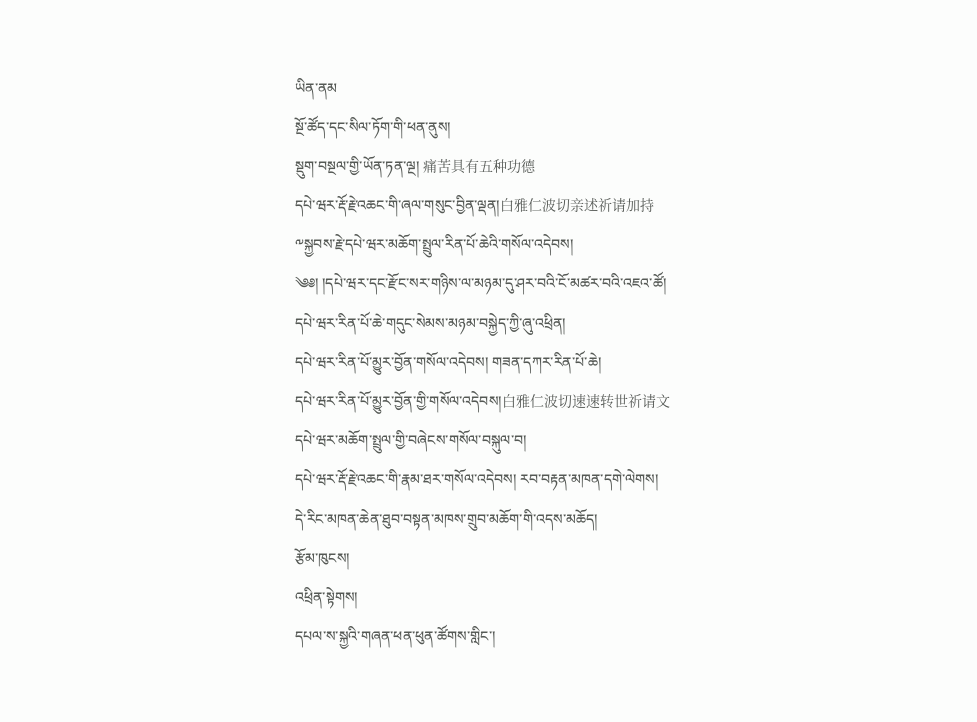ཡིན་ནམ
སྔོ་ཚོད་དང་སིལ་ཏོག་གི་ཕན་ནུས།
སྡུག་བསྔལ་གྱི་ཡོན་ཏན་ལྔ། 痛苦具有五种功德
དཔེ་ཝར་རྡོ་རྗེ་འཆང་གི་ཞལ་གསུང་བྱིན་ལྡན།白雅仁波切亲述祈请加持
༸སྐྱབས་རྗེ་དཔེ་ཝར་མཆོག་སྤྲུལ་རིན་པོ་ཆེའི་གསོལ་འདེབས།
༄༅། །དཔེ་ཝར་དང་རྫོང་སར་གཉིས་ལ་མཉམ་དུ་ཤར་བའི་ངོ་མཚར་བའི་འཇའ་ཚོ།
དཔེ་ཝར་རིན་པོ་ཆེ་གདུང་སེམས་མཉམ་བསྐྱེད་ཀྱི་ཞུ་འཕྲིན།
དཔེ་ཝར་རིན་པོ་མྱུར་བྱོན་གསོལ་འདེབས། གཟན་དཀར་རིན་པོ་ཆེ།
དཔེ་ཝར་རིན་པོ་མྱུར་བྱོན་གྱི་གསོལ་འདེབས།白雅仁波切速速转世祈请文
དཔེ་ཝར་མཆོག་སྤྲུལ་གྱི་བཞེངས་གསོལ་བསྐུལ་བ།
དཔེ་ཝར་རྡོ་རྗེ་འཆང་གི་རྣམ་ཐར་གསོལ་འདེབས། རབ་བརྟན་མཁན་དགེ་ལེགས།
དེ་རིང་མཁན་ཆེན་ཐུབ་བསྟན་མཁས་གྲུབ་མཆོག་གི་འདས་མཆོད།
རྩོམ་ཁུངས།
འཕྲིན་སྟེགས།
དཔལ་ས་སྐྱའི་གཞན་ཕན་ཕུན་ཚོགས་གླིང་།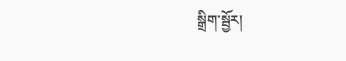སྒྲིག་སྦྱོར།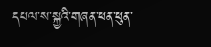དཔལ་ས་སྐྱའི་གཞན་ཕན་ཕུན་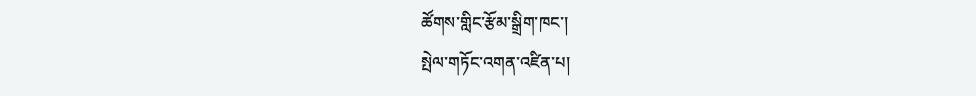ཚོགས་གླིང་རྩོམ་སྒྲིག་ཁང་།
སྤེལ་གཏོང་འགན་འཛིན་པ།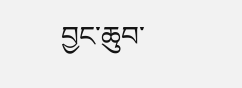བྱང་ཆུབ་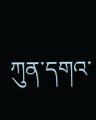ཀུན་དགའ་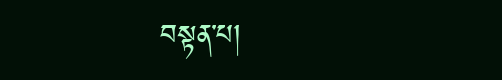བསྟན་པ།